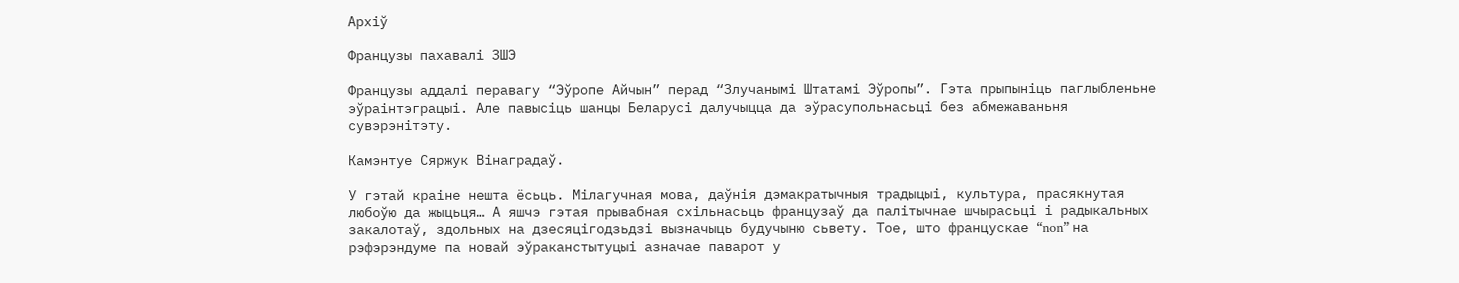Архіў

Французы пахавалі ЗШЭ

Французы аддалі перавагу “Эўропе Айчын” перад “Злучанымі Штатамі Эўропы”. Гэта прыпыніць паглыбленьне эўраінтэграцыі. Але павысіць шанцы Беларусі далучыцца да эўрасупольнасьці без абмежаваньня сувэрэнітэту.

Камэнтуе Сяржук Вінаградаў.

У гэтай краіне нешта ёсьць. Мілагучная мова, даўнія дэмакратычныя традыцыі, культура, прасякнутая любоўю да жыцьця… А яшчэ гэтая прывабная схільнасьць французаў да палітычнае шчырасьці і радыкальных закалотаў, здольных на дзесяцігодзьдзі вызначыць будучыню сьвету. Тое, што францускае “non” на рэфэрэндуме па новай эўраканстытуцыі азначае паварот у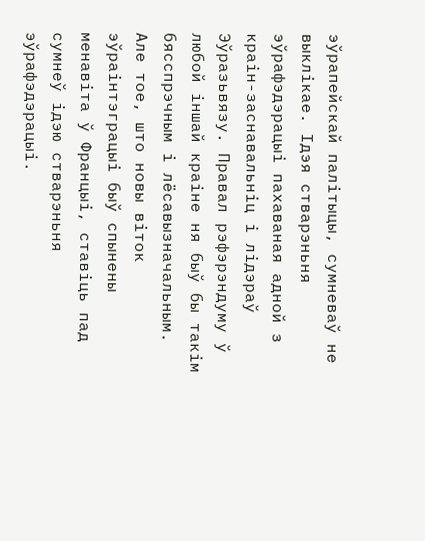эўрапейскай палітыцы, сумневаў не выклікае. Ідэя стварэньня эўрафэдэрацыі пахаваная адной з краін-заснавальніц і лідэраў Эўразьвязу. Правал рэфэрэндуму ў любой іншай краіне ня быў бы такім бясспрэчным і лёсавызначальным. Але тое, што новы віток эўраінтэграцыі быў спынены менавіта ў Францыі, ставіць пад сумнеў ідэю стварэньня эўрафэдэрацыі.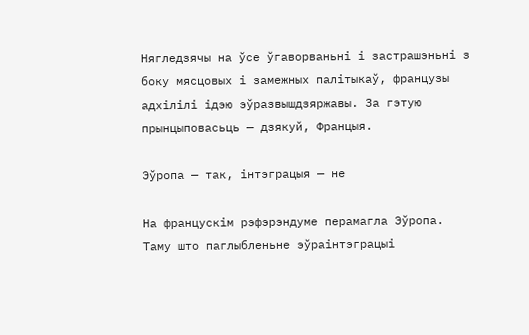Нягледзячы на ўсе ўгаворваньні і застрашэньні з боку мясцовых і замежных палітыкаў, французы адхілілі ідэю эўразвышдзяржавы. За гэтую прынцыповасьць — дзякуй, Францыя.

Эўропа — так, інтэграцыя — не

На францускім рэфэрэндуме перамагла Эўропа. Таму што паглыбленьне эўраінтэграцыі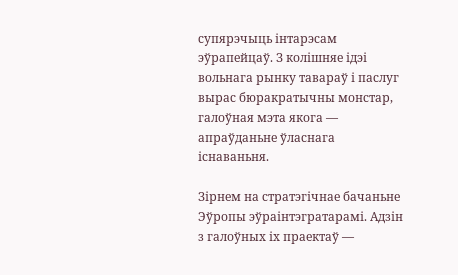супярэчыць інтарэсам эўрапейцаў. З колішняе ідэі вольнага рынку тавараў і паслуг вырас бюракратычны монстар, галоўная мэта якога — апраўданьне ўласнага існаваньня.

Зірнем на стратэгічнае бачаньне Эўропы эўраінтэгратарамі. Адзін з галоўных іх праектаў —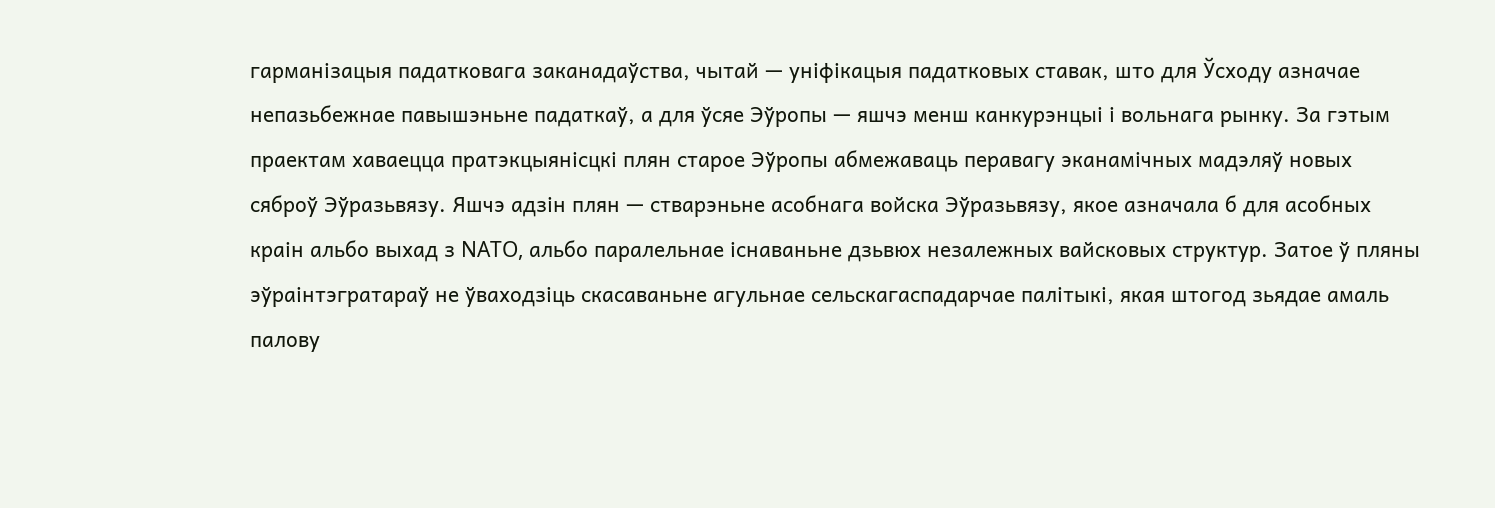гарманізацыя падатковага заканадаўства, чытай — уніфікацыя падатковых ставак, што для Ўсходу азначае непазьбежнае павышэньне падаткаў, а для ўсяе Эўропы — яшчэ менш канкурэнцыі і вольнага рынку. За гэтым праектам хаваецца пратэкцыянісцкі плян старое Эўропы абмежаваць перавагу эканамічных мадэляў новых сяброў Эўразьвязу. Яшчэ адзін плян — стварэньне асобнага войска Эўразьвязу, якое азначала б для асобных краін альбо выхад з NATO, альбо паралельнае існаваньне дзьвюх незалежных вайсковых структур. Затое ў пляны эўраінтэгратараў не ўваходзіць скасаваньне агульнае сельскагаспадарчае палітыкі, якая штогод зьядае амаль палову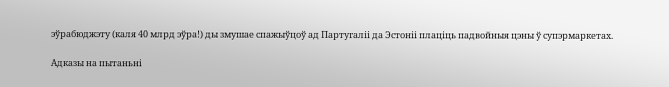эўрабюджэту (каля 40 млрд эўра!) ды змушае спажыўцоў ад Партугаліі да Эстоніі плаціць падвойныя цэны ў супэрмаркетах.

Адказы на пытаньні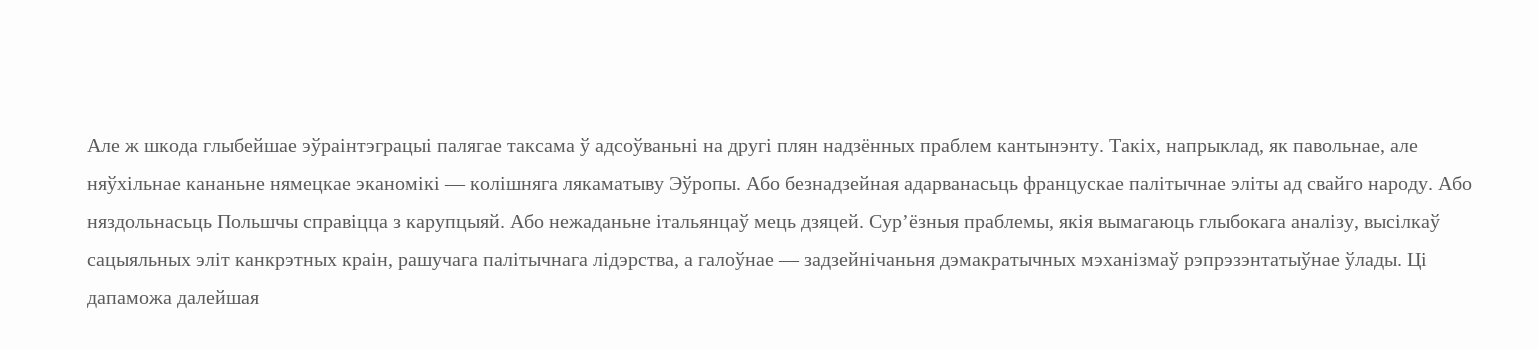Але ж шкода глыбейшае эўраінтэграцыі палягае таксама ў адсоўваньні на другі плян надзённых праблем кантынэнту. Такіх, напрыклад, як павольнае, але няўхільнае кананьне нямецкае эканомікі — колішняга лякаматыву Эўропы. Або безнадзейная адарванасьць францускае палітычнае эліты ад свайго народу. Або няздольнасьць Польшчы справіцца з карупцыяй. Або нежаданьне італьянцаў мець дзяцей. Сур’ёзныя праблемы, якія вымагаюць глыбокага аналізу, высілкаў сацыяльных эліт канкрэтных краін, рашучага палітычнага лідэрства, а галоўнае — задзейнічаньня дэмакратычных мэханізмаў рэпрэзэнтатыўнае ўлады. Ці дапаможа далейшая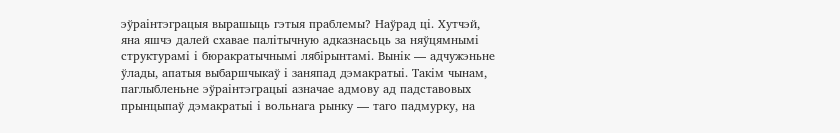эўраінтэграцыя вырашыць гэтыя праблемы? Наўрад ці. Хутчэй, яна яшчэ далей схавае палітычную адказнасьць за няўцямнымі структурамі і бюракратычнымі лябірынтамі. Вынік — адчужэньне ўлады, апатыя выбаршчыкаў і заняпад дэмакратыі. Такім чынам, паглыбленьне эўраінтэграцыі азначае адмову ад падставовых прынцыпаў дэмакратыі і вольнага рынку — таго падмурку, на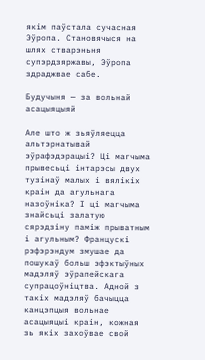якім паўстала сучасная Эўропа. Становячыся на шлях стварэньня супэрдзяржавы, Эўропа здраджвае сабе.

Будучыня — за вольнай асацыяцыяй

Але што ж зьяўляецца альтэрнатывай эўрафэдэрацыі? Ці магчыма прывесьці інтарэсы двух тузінаў малых і вялікіх краін да агульнага назоўніка? І ці магчыма знайсьці залатую сярэдзіну паміж прыватным і агульным? Францускі рэфэрэндум змушае да пошукаў больш эфэктыўных мадэляў эўрапейскага супрацоўніцтва. Адной з такіх мадэляў бачыцца канцэпцыя вольнае асацыяцыі краін, кожная зь якіх захоўвае свой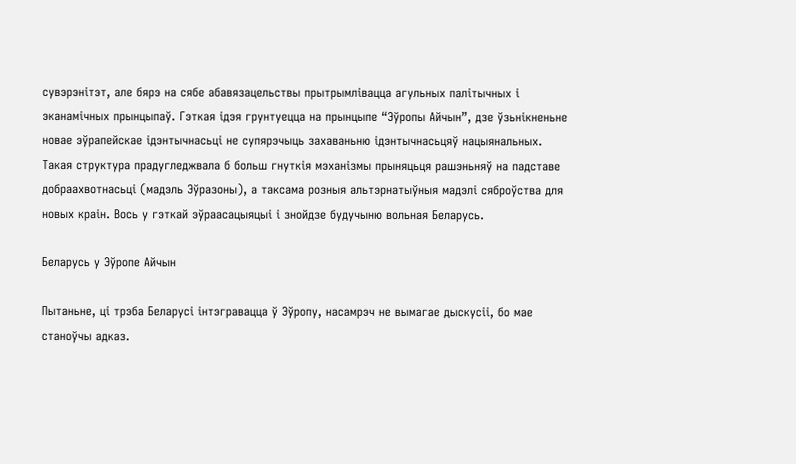сувэрэнітэт, але бярэ на сябе абавязацельствы прытрымлівацца агульных палітычных і эканамічных прынцыпаў. Гэткая ідэя грунтуецца на прынцыпе “Эўропы Айчын”, дзе ўзьнікненьне новае эўрапейскае ідэнтычнасьці не супярэчыць захаваньню ідэнтычнасьцяў нацыянальных. Такая структура прадугледжвала б больш гнуткія мэханізмы прыняцьця рашэньняў на падставе добраахвотнасьці (мадэль Эўразоны), а таксама розныя альтэрнатыўныя мадэлі сяброўства для новых краін. Вось у гэткай эўраасацыяцыі і знойдзе будучыню вольная Беларусь.

Беларусь у Эўропе Айчын

Пытаньне, ці трэба Беларусі інтэгравацца ў Эўропу, насамрэч не вымагае дыскусіі, бо мае станоўчы адказ.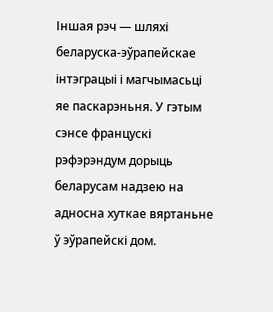Іншая рэч — шляхі беларуска-эўрапейскае інтэграцыі і магчымасьці яе паскарэньня. У гэтым сэнсе францускі рэфэрэндум дорыць беларусам надзею на адносна хуткае вяртаньне ў эўрапейскі дом.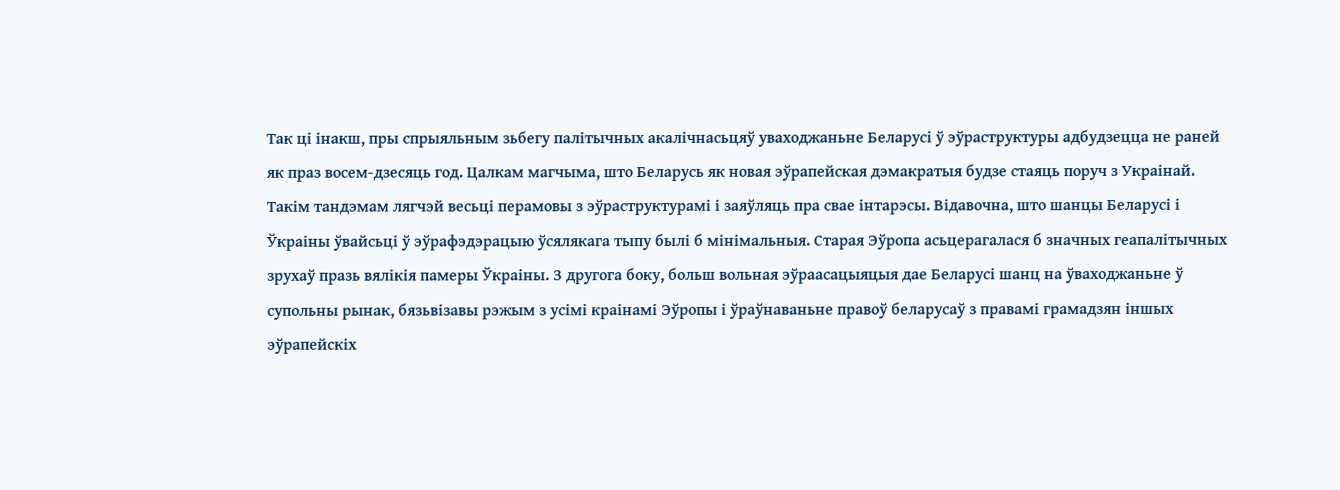Так ці інакш, пры спрыяльным зьбегу палітычных акалічнасьцяў уваходжаньне Беларусі ў эўраструктуры адбудзецца не раней як праз восем-дзесяць год. Цалкам магчыма, што Беларусь як новая эўрапейская дэмакратыя будзе стаяць поруч з Украінай. Такім тандэмам лягчэй весьці перамовы з эўраструктурамі і заяўляць пра свае інтарэсы. Відавочна, што шанцы Беларусі і Ўкраіны ўвайсьці ў эўрафэдэрацыю ўсялякага тыпу былі б мінімальныя. Старая Эўропа асьцерагалася б значных геапалітычных зрухаў празь вялікія памеры Ўкраіны. З другога боку, больш вольная эўраасацыяцыя дае Беларусі шанц на ўваходжаньне ў супольны рынак, бязьвізавы рэжым з усімі краінамі Эўропы і ўраўнаваньне правоў беларусаў з правамі грамадзян іншых эўрапейскіх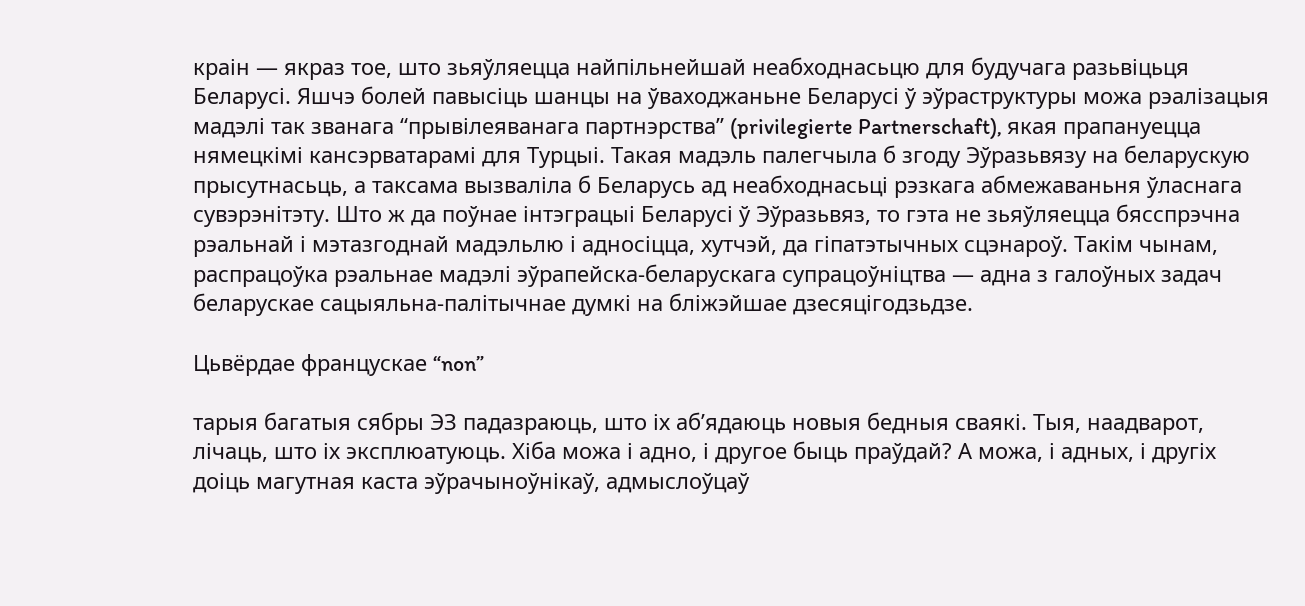краін — якраз тое, што зьяўляецца найпільнейшай неабходнасьцю для будучага разьвіцьця Беларусі. Яшчэ болей павысіць шанцы на ўваходжаньне Беларусі ў эўраструктуры можа рэалізацыя мадэлі так званага “прывілеяванага партнэрства” (privilegierte Partnerschaft), якая прапануецца нямецкімі кансэрватарамі для Турцыі. Такая мадэль палегчыла б згоду Эўразьвязу на беларускую прысутнасьць, а таксама вызваліла б Беларусь ад неабходнасьці рэзкага абмежаваньня ўласнага сувэрэнітэту. Што ж да поўнае інтэграцыі Беларусі ў Эўразьвяз, то гэта не зьяўляецца бясспрэчна рэальнай і мэтазгоднай мадэльлю і адносіцца, хутчэй, да гіпатэтычных сцэнароў. Такім чынам, распрацоўка рэальнае мадэлі эўрапейска-беларускага супрацоўніцтва — адна з галоўных задач беларускае сацыяльна-палітычнае думкі на бліжэйшае дзесяцігодзьдзе.

Цьвёрдае францускае “non”

тарыя багатыя сябры ЭЗ падазраюць, што іх аб’ядаюць новыя бедныя сваякі. Тыя, наадварот, лічаць, што іх эксплюатуюць. Хіба можа і адно, і другое быць праўдай? А можа, і адных, і другіх доіць магутная каста эўрачыноўнікаў, адмыслоўцаў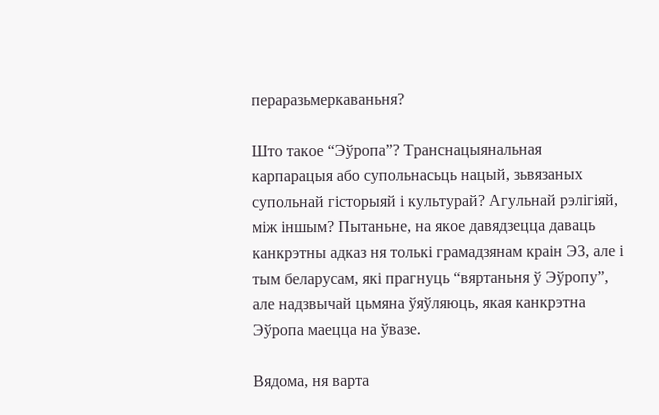пераразьмеркаваньня?

Што такое “Эўропа”? Транснацыянальная карпарацыя або супольнасьць нацый, зьвязаных супольнай гісторыяй і культурай? Агульнай рэлігіяй, між іншым? Пытаньне, на якое давядзецца даваць канкрэтны адказ ня толькі грамадзянам краін ЭЗ, але і тым беларусам, які прагнуць “вяртаньня ў Эўропу”, але надзвычай цьмяна ўяўляюць, якая канкрэтна Эўропа маецца на ўвазе.

Вядома, ня варта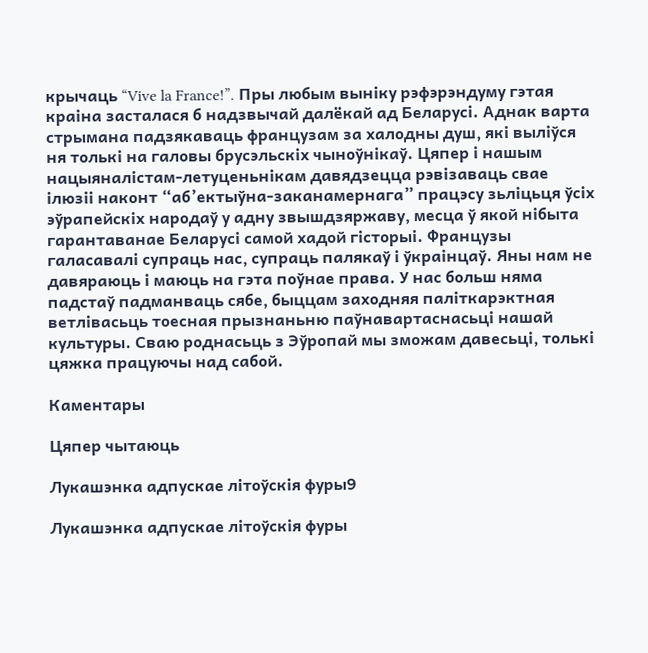крычаць “Vive la France!”. Пры любым выніку рэфэрэндуму гэтая краіна засталася б надзвычай далёкай ад Беларусі. Аднак варта cтрымана падзякаваць французам за халодны душ, які выліўся ня толькі на галовы брусэльскіх чыноўнікаў. Цяпер і нашым нацыяналістам-летуценьнікам давядзецца рэвізаваць свае ілюзіі наконт “аб’ектыўна-заканамернага” працэсу зьліцьця ўсіх эўрапейскіх народаў у адну звышдзяржаву, месца ў якой нібыта гарантаванае Беларусі самой хадой гісторыі. Французы галасавалі супраць нас, супраць палякаў і ўкраінцаў. Яны нам не давяраюць і маюць на гэта поўнае права. У нас больш няма падстаў падманваць сябе, быццам заходняя паліткарэктная ветлівасьць тоесная прызнаньню паўнавартаснасьці нашай культуры. Сваю роднасьць з Эўропай мы зможам давесьці, толькі цяжка працуючы над сабой.

Каментары

Цяпер чытаюць

Лукашэнка адпускае літоўскія фуры9

Лукашэнка адпускае літоўскія фуры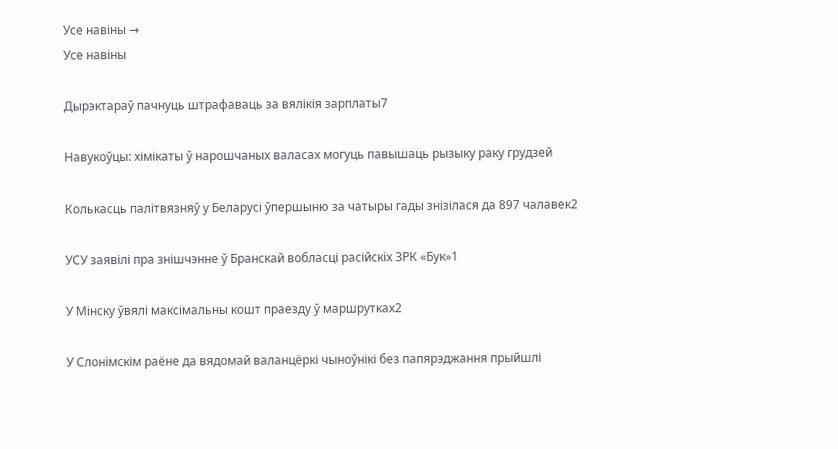Усе навіны →
Усе навіны

Дырэктараў пачнуць штрафаваць за вялікія зарплаты7

Навукоўцы: хімікаты ў нарошчаных валасах могуць павышаць рызыку раку грудзей

Колькасць палітвязняў у Беларусі ўпершыню за чатыры гады знізілася да 897 чалавек2

УСУ заявілі пра знішчэнне ў Бранскай вобласці расійскіх ЗРК «Бук»1

У Мінску ўвялі максімальны кошт праезду ў маршрутках2

У Слонімскім раёне да вядомай валанцёркі чыноўнікі без папярэджання прыйшлі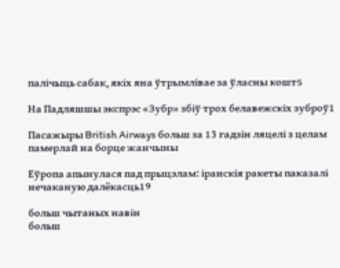палічыць сабак, якіх яна ўтрымлівае за ўласны кошт5

На Падляшшы экспрэс «Зубр» збіў трох белавежскіх зуброў1

Пасажыры British Airways больш за 13 гадзін ляцелі з целам памерлай на борце жанчыны

Еўропа апынулася пад прыцэлам: іранскія ракеты паказалі нечаканую далёкасць19

больш чытаных навін
больш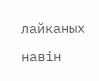лайканых навін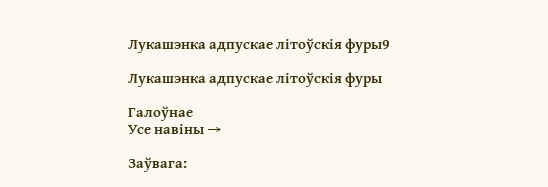Лукашэнка адпускае літоўскія фуры9

Лукашэнка адпускае літоўскія фуры

Галоўнае
Усе навіны →

Заўвага: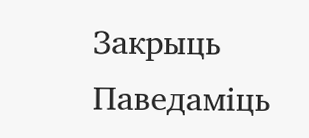Закрыць Паведаміць